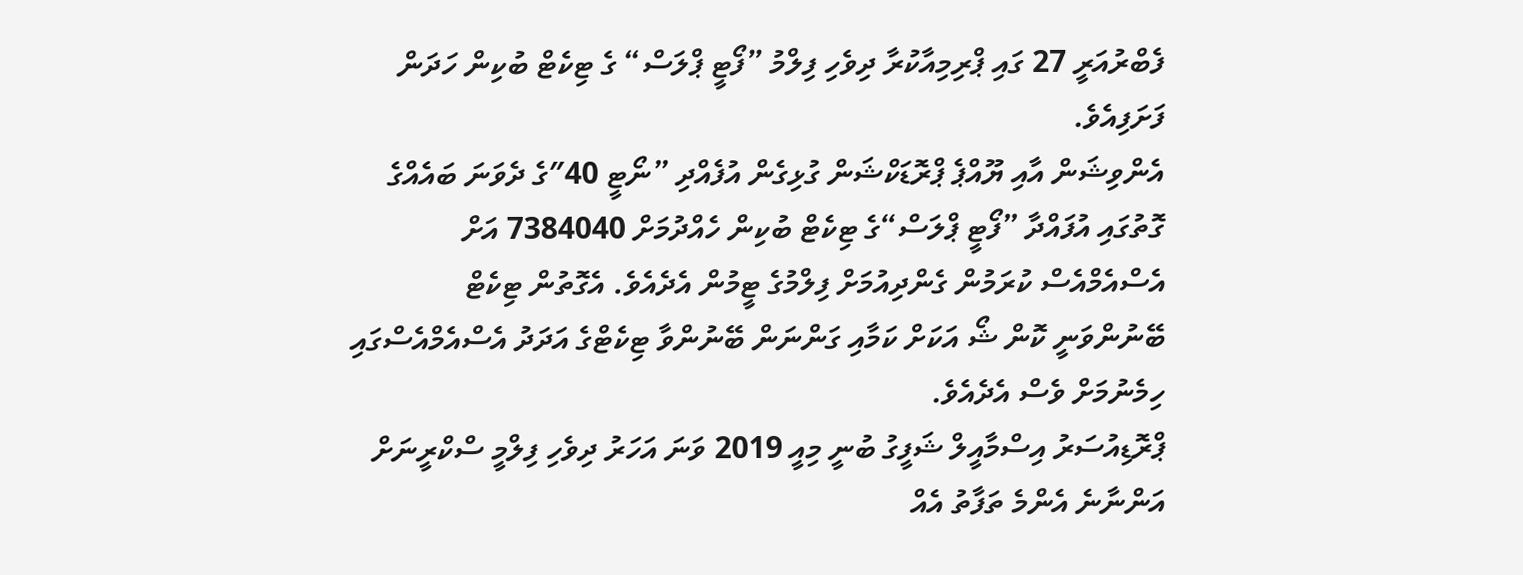ފެބްރުއަރީ 27 ގައި ޕްރިމިއާކުރާ ދިވެހި ފިލްމު ”ފޯޓީ ޕްލަސް“ ގެ ޓިކެޓް ބުކިން ހަދަން ފަށަފިއެވެ.
އެންވިޝަން އާއި ޔޫއްޕެ ޕްރޮޑަކްޝަން ގުޅިގެން އުފެއްދި ”ނޯޓީ 40″ގެ ދެވަނަ ބައެއްގެ ގޮތުގައި އުފައްދާ ”ފޯޓީ ޕްލަސް“ގެ ޓިކެޓް ބުކިން ހެއްދުމަށް 7384040 އަށް އެސްއެމްއެސް ކުރަމުން ގެންދިއުމަށް ފިލްމުގެ ޓީމުން އެދެއެވެ. އެގޮތުން ޓިކެޓް ބޭނުންވަނީ ކޮން ޝޯ އަކަށް ކަމާއި ގަންނަން ބޭނުންވާ ޓިކެޓްގެ އަދަދު އެސްއެމްއެސްގައި ހިމެނުމަށް ވެސް އެދެއެވެ.
ޕްރޮޑިއުސަރު އިސްމާއީލް ޝަފީގު ބުނީ މިއީ 2019 ވަނަ އަހަރު ދިވެހި ފިލްމީ ސްކްރީނަށް އަންނާނެ އެންމެ ތަފާތު އެއް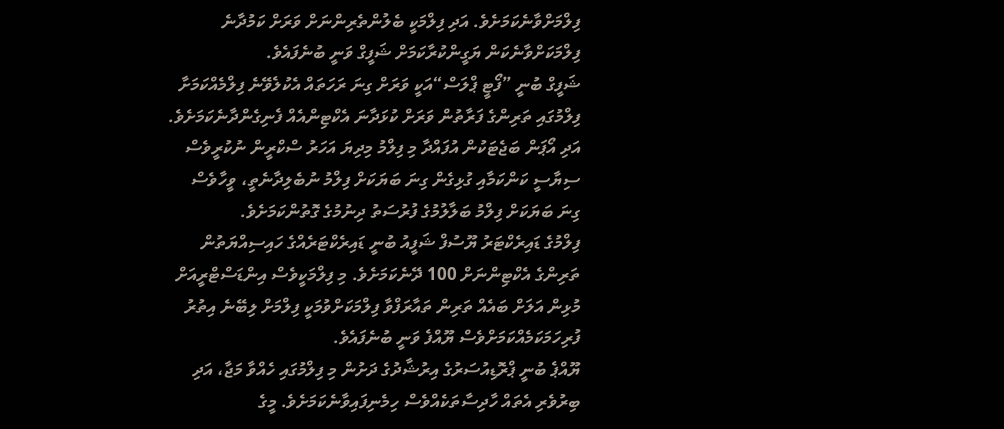ފިލްމަށްވާނެކަމަށެވެ. އަދި ފިލްމަކީ ބެލުންތެރިންނަށް ވަރަށް ކަމުދާނެ ފިލްމަކަށްވާނެކަން ޔަގީންކުރާކަމަށް ޝަފީގް ވަނީ ބުނެފައެވެ.
ޝަފީގް ބުނީ ”ފޯޓީ ޕްލަސް“އަކީ ވަރަށް ގިނަ ރަހަތައް އެކުލެވޭނެ ފިލްމެއްކަމަށާ ފިލްމުގައި ތަރިންގެ ފަރާތުން ވަރަށް ކުޅަދާނަ އެކްޓިންއެއް ފެނިގެންދާނެކަމަށެވެ. އަދި އޯޕަން ބަޖެޓަކުން އުފައްދާ މި ފިލްމު މިދިޔަ އަހަރު ސްކްރީން ނުކުރީވެސް ސިޔާސީ ކަންކަމާއި ގުޅިގެން ގިނަ ބަޔަކަށް ފިލްމު ނުބެލިދާނެތީ، ވީހާވެސް ގިނަ ބަޔަކަށް ފިލްމު ބަލާލުމުގެ ފުރުސަތު ދިނުމުގެ ގޮތުންކަމަށެވެ.
ފިލްމުގެ ޑައިރެކްޓަރު ޔޫސުފް ޝަފީއު ބުނީ ޑައިރެކްޓަރެއްގެ ހައިސިއްޔަތުން ތަރިންގެ އެކްޓިންނަށް 100 ދޭނެކަމަށެވެ. މި ފިލްމަކީވެސް އިންޑަސްޓްރީއަށް މުޅިން އަލަށް ބައެއް ތަރިން ތައާރަފްވާ ފިލްމަކަށްވުމަކީ ފިލްމަށް ލިބޭނެ އިތުރު ފުރިހަމަކަމެއްކަމަށްވެސް ޔޫއްފެ ވަނީ ބުނެފައެވެ.
ޔޫއްޕެ ބުނީ ޕްރޮޑިއުސަރުގެ އިރުޝާދުގެ ދަށުން މި ފިލްމުގައި ހެއްވާ މަޖާ، އަދި ބިރުވެރި އެތައް ހާދިސާތަކެއްވެސް ހިމެނިފައިވާނެކަމަށެވެ. މީގެ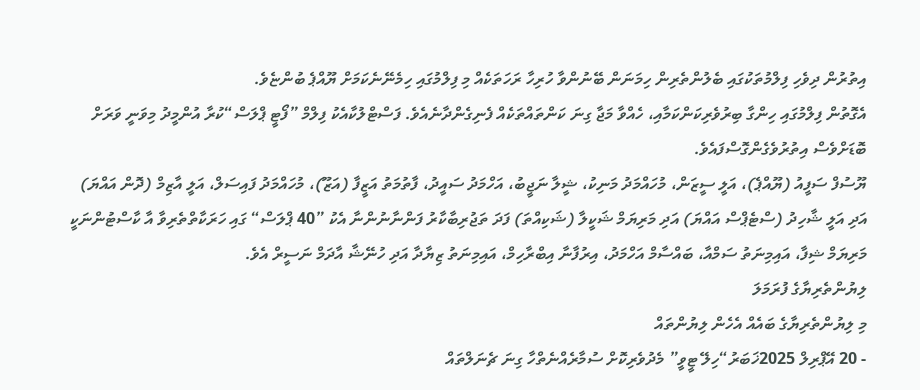އިތުރުން ދިވެހި ފިލްމުތަކުގައި ބެލުންތެރިން ހިމަނަން ބޭނުންވާ ހުރިހާ ރަހަތަކެއް މި ފިލްމުގައި ހިމެނޭނެކަމަށް ޔޫއްޕެ ބުންޏެވެ.
އެގޮތުން ފިލްމުގައި ހިންގާ ބިރުވެރިކަންކަމާއި، ހެއްވާ މަޖާ ގިނަ ކަންތައްތަކެއް ފެނިގެންދާނެއެވެ. ފަސްޓްލުކާއެކު ފިލްމް ”ފޯޓީ ޕްލަސް“ކުރާ އުންމީދު މިވަނީ ވަރަށް ބޮޑަށްވެސް އިތުރުވެގެންގޮސްފައެވެ.
ޔޫސުފް ސަފީއު (ޔޫއްޕެ)، އަލީ ސީޒަން، މުހައްމަދު މަނިކު، ޝީލާ ނަޖީބު، އަހްމަދު ސައީދު، ފާތުމަތު އަޒީފާ (އަޒޫ)، މުހައްމަދު ފައިސަލް، އަލީ އާޒިމް (ދޮން އައްޔަ) އަދި އަލީ ޝާހިދު (ސްޓެޕްސް އައްޔަ) އަދި މަރިޔަމް ޝަކީލާ (ޝަކިއްތަ) ފަދަ ތަޖުރިބާކާރު ފަންނާނުންނާ އެކު ”40 ޕްލަސް“ ގައި ހަރަކާތްތެރިވާ އާ ކާސްޓުންނަކީ މަރިޔަމް ޝިފާ، އައިމިނަތު ސަމްއާ، ބައްސާމް އަހްމަދު، އިރުފާނާ އިބްރާހިމް، އައިމިނަތު ޒިޔާދާ އަދި ހުނޭޝާ އާދަމް ނަސީރް އެވެ.
ލިޔުންތެރިޔާގެ ފުރަމަލަ
މި ލިޔުންތެރިޔާގެ ބައެއް އެހެން ލިޔުންތައް
- 20 އޭޕްރިލް 2025ޚަބަރު“ހިލޭ ޓީވީ” މެދުވެރިކޮށް ސުމާރެއްނެތްހާ ގިނަ ޗެނަލްތައް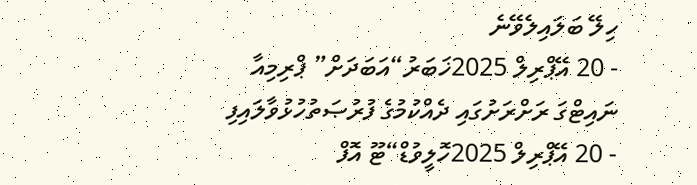ހިލޭ ބަލައިލެވޭނެ
- 20 އޭޕްރިލް 2025ޚަބަރު“އަބަދަށް” ޕްރިމިއާ ނައިޓްގަ ރަށްރަށުގައި ދެއްކުމުގެ ފުރުޞަތުހުޅުވާލައިފި
- 20 އޭޕްރިލް 2025ހޮލީވުޑް“ޓޫ އޮފް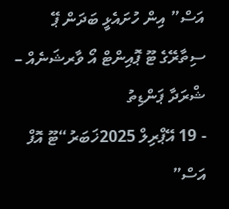އަސް” އިން ހުށައެޅީ ބަދަން ޕޭ ސިތާރޭގެ ޓޫ ޕޮއިންޓް އޯ ވާރޝަނެއް – ޝްރަދާ ޕަންޑިތު
- 19 އޭޕްރިލް 2025ޚަބަރު“ޓޫ އޮފް އަސް”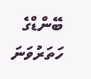ބޭންޑްގެ ހަތަރުވަނަ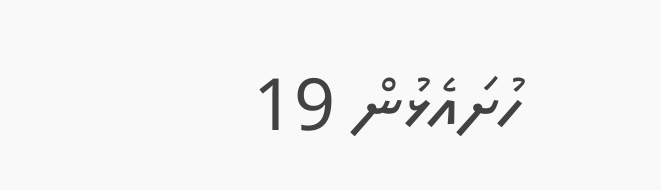ހުށައެޅުން 19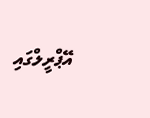އޭޕްރީލްގައި